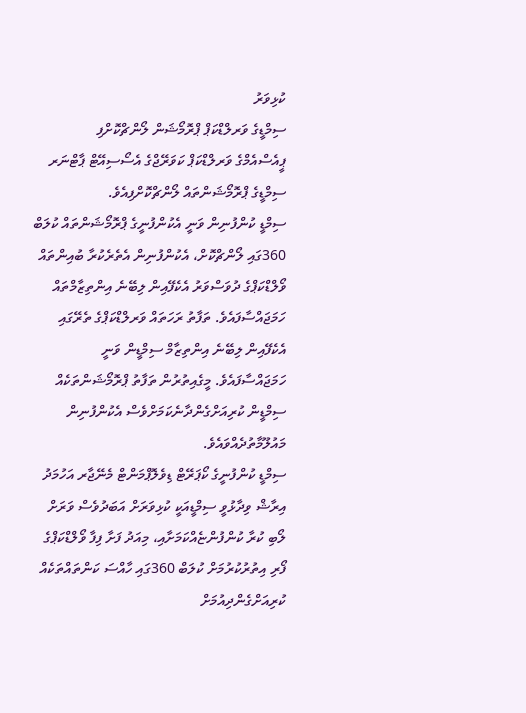ކުޅިވަރު
ސިމްޑީގެ ވަރލްޑްކަޕް ޕްރޮމޯޝަން ލޯންޗްކޮށްފި
ޕީއެސްއެމްގެ ވަރލްޑްކަޕް ކަވަރޭޖްގެ އެސޯސިއޭޓް ޕާޓްނަރ ސިމްޑީގެ ޕްރޮމޯޝަންތައް ލޯންޗްކޮށްފިއެވެ.
ސިމްޑީ ކުންފުނިން ވަނީ އެކުންފުނީގެ ޕްރޮމޯޝަންތައް ކުލަބް 360ގައި ލޯންޗްކޮށް، އެކުންފުނިން އެތެރެކުރާ ބުއިންތައް ވޯލްޑްކަޕްގެ ދުވަސްވަރު އެކެފޭއިން ލިބޭނެ އިންތިޒާމްތައް ހަމަޖައްސާފައެވެ. ތަފާތު ރަހަތައް ވަރލްޑްކަޕްގެ ތެރޭގައި އެކެފޭއިން ލިބޭނެ އިންތިޒާމް ސިމްޑީން ވަނީ ހަމަޖައްސާފައެވެ. މީގެއިތުރުން ތަފާތު ޕްރޮމޯޝަންތަކެއް ސިމްޑީން ކުރިއަށްގެންދާނެކަމަށްވެސް އެކުންފުނިން މައުލޫމާތުދެއްވައެވެ.
ސިމްޑީ ކުންފުނީގެ ކޯޕަރޭޓް ޑިވެލޮޕްމަންޓް މެނޭޖާރ އަހުމަދު އިރާޝް ވިދާޅުވީ ސިމްޑީއަކީ ކުޅިވަރަށް އަބަދުވެސް ވަރަށް ލޯބި ކުރާ ކުންފުންޏެއްކަމަށާއި، މިއަދު ފަށާ ފިފާ ވޯލްޑްކަޕްގެ ފޯރި އިތުރުކުރުމަށް ކުލަބް 360ގައި ހާއްސަ ކަންތައްތަކެއް ކުރިއަށްގެންދިއުމަށް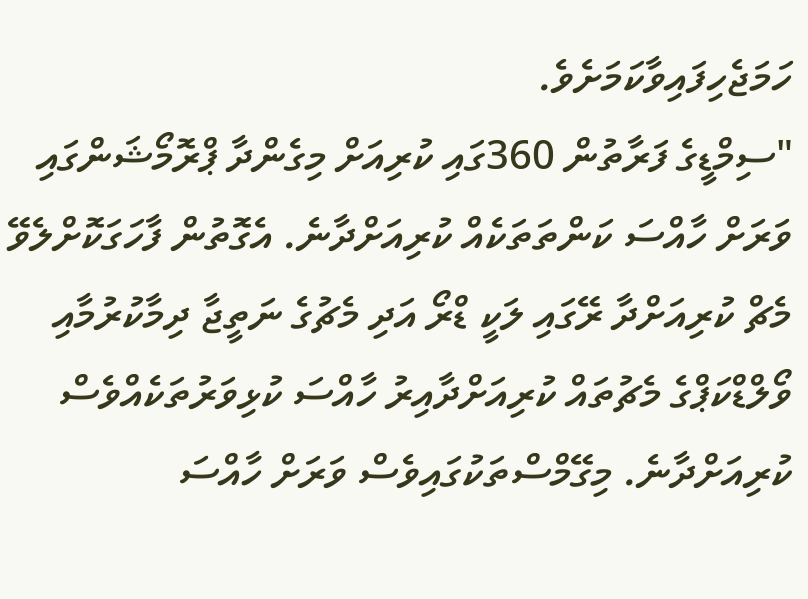ހަމަޖެހިފައިވާކަމަށެވެ.
"ސިމްޑީގެ ފަރާތުން 360ގައި ކުރިއަށް މިގެންދާ ޕްރޮމޯޝަންގައި ވަރަށް ހާއްސަ ކަންތަތަކެއް ކުރިއަށްދާނެ. އެގޮތުން ފާހަގަކޮށްލެވޭ މެޗް ކުރިއަށްދާ ރޭގައި ލަކީ ޑްރޯ އަދި މެޗުގެ ނަތީޖާ ދިމާކުރުމާއި ވޯލްޑްކަޕްގެ މެޗުތައް ކުރިއަށްދާއިރު ހާއްސަ ކުޅިވަރުތަކެއްވެސް ކުރިއަށްދާނެ. މިގޭމްސްތަކުގައިވެސް ވަރަށް ހާއްސަ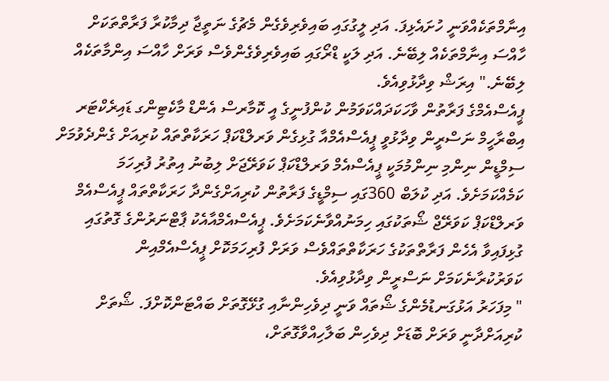އިނާމްތަކެއްވަނީ ހުށައެޅިފަ. އަދި ލީގުގައި ބައިވެރިވެގެން މެޗުގެ ނަތީޖާ ދިމާކުރާ ފަރާތްތަކަށް ހާއްސަ އިނާމްތަކެއް ލިބޭނެ. އަދި ލަކީ ޑްރޯގައި ބައިވެރިވެގެންވެސް ވަރަށް ހާއްސަ އިންމާތަކެއް ލިބޭނެ." އިރަޝް ވިދާޅުވިއެވެ.
ޕީއެސްއެމްގެ ފަރާތުން ވާހަކަދައްކަވަމުން ކުންފުނީގެ އީ ކޮމާރސް އެންޑް މާކެޓިންގ ޑައިރެކްޓަރ އިބްރާހީމް ނަސްރީން ވިދާޅުވީ ޕީއެސްއެމްއާ ގުޅިގެން ވަރލްޑްކަޕް ހަރަކާތްތައް ކުރިއަށް ގެންދެވުމަށް ސިމްޑީން ނިންމި ނިންމުމަކީ ޕީއެސްއެމް ވަރލްޑްކަޕް ކަވަރޭޖަށް ލިބުނު އިތުރު ފުރިހަމަ ކަމެއްކަމަށެވެ. އަދި ކުލަބް 360ގައި ސިމްޑީގެ ފަރާތުން ކުރިއަށްގެންދާ ހަރަކާތްތައް ޕީއެސްއެމް ވަރލްޑްކަޕް ކަވަރޭޖް ޝޯތަކުގައި ހިމަނުއްވާނެކަމަށެވެ. ޕީއެސްއެމްއާއެކު ޕާޓްނަރުންގެ ގޮތުގައި ގުޅިފައިވާ އެހެން ފަރާތްތަކުގެ ހަރަކާތްތައްވެސް ވަރަށް ފުރިހަމަކޮށް ޕީއެސްއެމްއިން ކަވަރުކުރާނެކަމަށް ނަސްރީން ވިދާޅުވިއެވެ.
" މިފަހަރު އަޅުގަނޑުމެންގެ ޝޯތައް ވަނީ ދިވެހިންނާއި ގުޅޭގޮތަށް ބައްޓަންކޮށްފަ. ޝޯތަށް ކުރިއަށްދާނީ ވަރަށް ބޮޑަށް ދިވެހިން ބަލާހިއްވާގޮތަށް،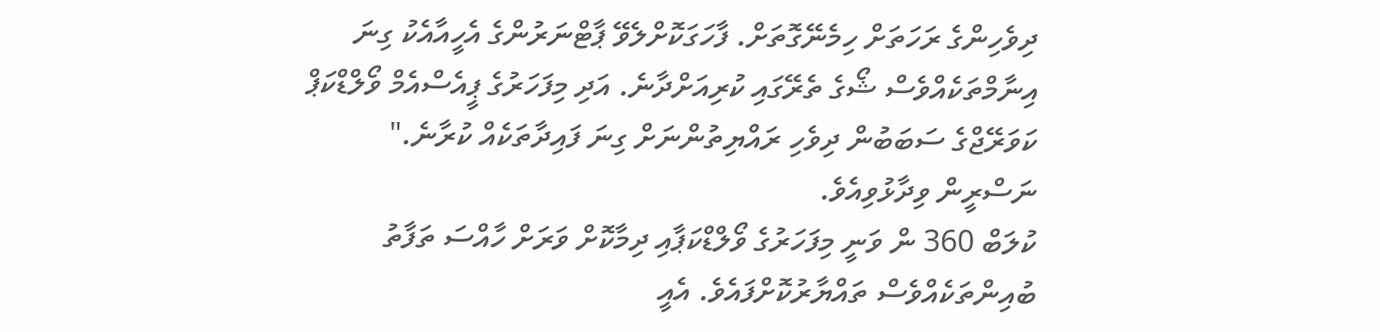ދިވެހިންގެ ރަހަތަށް ހިމެނޭގޮތަށް. ފާހަގަކޮށްލެވޭ ޕާޓްނަރުންގެ އެހީއާއެކު ގިނަ އިނާމްތަކެއްވެސް ޝޯގެ ތެރޭގައި ކުރިއަށްދާނެ. އަދި މިފަހަރުގެ ޕީއެސްއެމް ވޯލްޑްކަޕް ކަވަރޭޖްގެ ސަބަބުން ދިވެހި ރައްޔިތުންނަށް ގިނަ ފައިދާތަކެއް ކުރާނެ." ނަސްރީން ވިދާޅުވިއެވެ.
ކުލަބް 360 ން ވަނީ މިފަހަރުގެ ވޯލްޑްކަޕާއި ދިމާކޮށް ވަރަށް ހާއްސަ ތަފާތު ބުއިންތަކެއްވެސް ތައްޔާރުކޮށްފައެވެ. އެއީ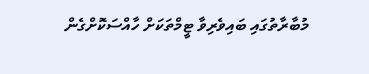މުބާރާތުގައި ބައިވެރިވާ ޓީމްތަކަށް ހާއްސަކޮށްގެން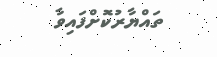ތައްޔާރުކޮށްފައިވާ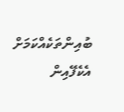ބުއިންތަކެއްކަމަށް އެކެފޭއިން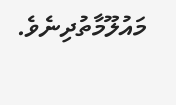މައުލޫމާތުދިނެވެ.